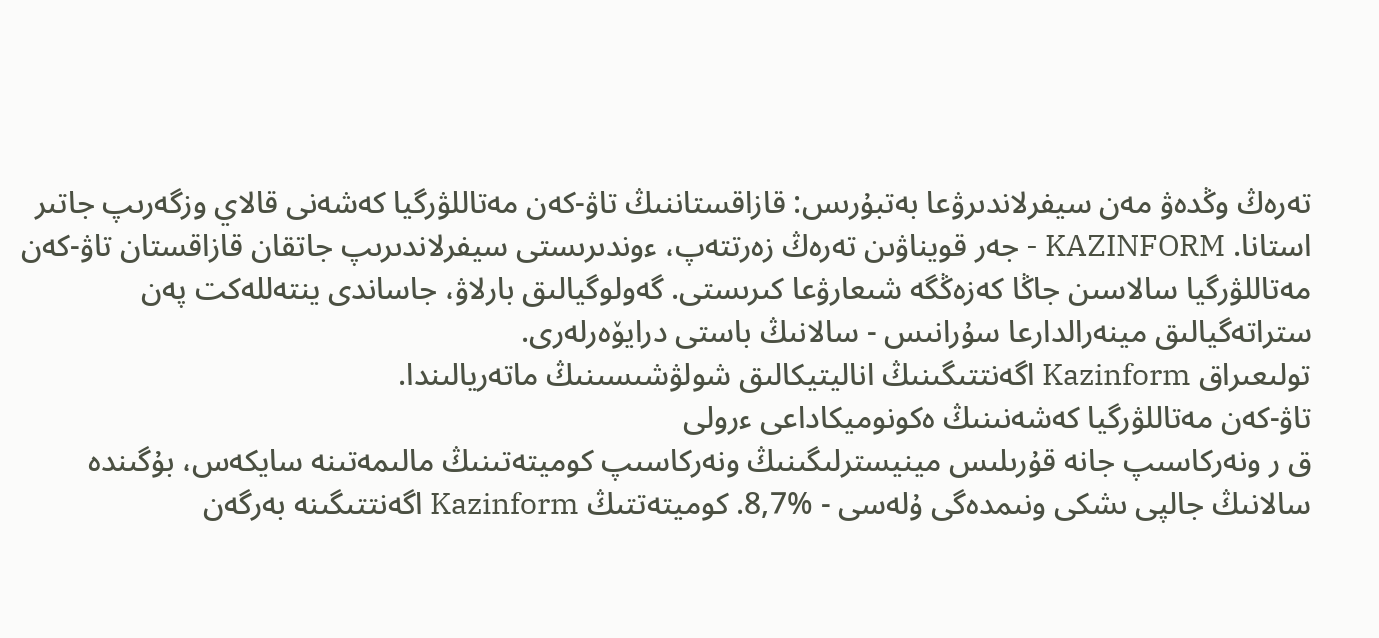تەرەڭ وڭدەۋ مەن سيفرلاندىرۋعا بەتبۇرىس: قازاقستاننىڭ تاۋ-كەن مەتاللۋرگيا كەشەنى قالاي وزگەرىپ جاتىر
استانا. KAZINFORM - جەر قويناۋىن تەرەڭ زەرتتەپ، ءوندىرىستى سيفرلاندىرىپ جاتقان قازاقستان تاۋ-كەن مەتاللۋرگيا سالاسىن جاڭا كەزەڭگە شىعارۋعا كىرىستى. گەولوگيالىق بارلاۋ، جاساندى ينتەللەكت پەن ستراتەگيالىق مينەرالدارعا سۇرانىس - سالانىڭ باستى درايۆەرلەرى.
تولىعىراق Kazinform اگەنتتىگىنىڭ اناليتيكالىق شولۋشىسىنىڭ ماتەريالىندا.
تاۋ-كەن مەتاللۋرگيا كەشەنىنىڭ ەكونوميكاداعى ءرولى
ق ر ونەركاسىپ جانە قۇرىلىس مينيسترلىگىنىڭ ونەركاسىپ كوميتەتىنىڭ مالىمەتىنە سايكەس، بۇگىندە سالانىڭ جالپى ىشكى ونىمدەگى ۇلەسى - %8,7. كوميتەتتىڭ Kazinform اگەنتتىگىنە بەرگەن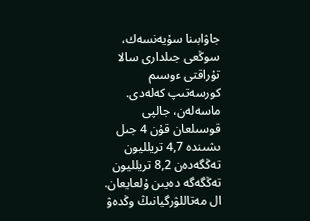جاۋابىنا سۇيەنسەك، سوڭعى جىلدارى سالا تۇراقتى ءوسىم كورسەتىپ كەلەدى. ماسەلەن، جالپى قوسىلعان قۇن 4 جىل ىشىندە 4,7 تريلليون تەڭگەدەن 8,2 تريلليون تەڭگەگە دەيىن ۇلعايعان. ال مەتاللۋرگيانىڭ وڭدەۋ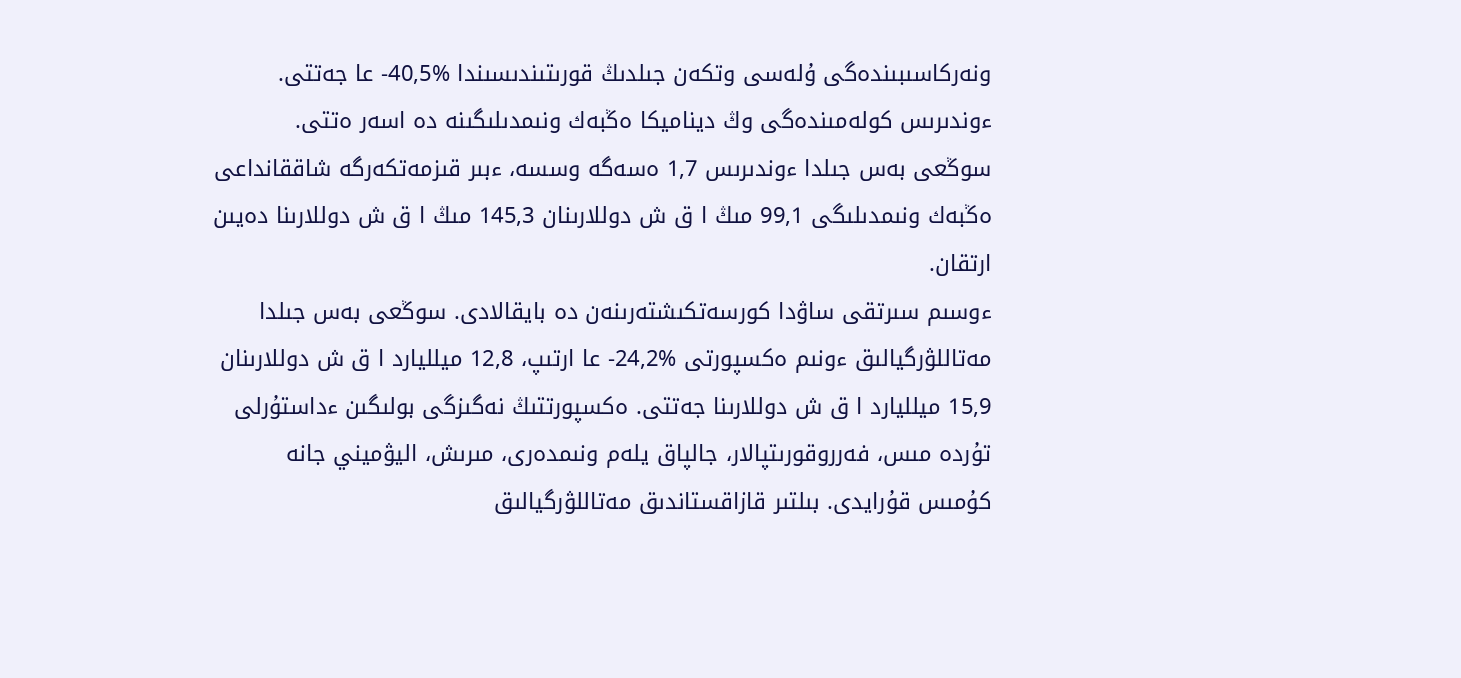ونەركاسىبىندەگى ۇلەسى وتكەن جىلدىڭ قورىتىندىسىندا %40,5- عا جەتتى.
ءوندىرىس كولەمىندەگى وڭ ديناميكا ەڭبەك ونىمدىلىگىنە دە اسەر ەتتى. سوڭعى بەس جىلدا ءوندىرىس 1,7 ەسەگە وسسە، ءبىر قىزمەتكەرگە شاققانداعى ەڭبەك ونىمدىلىگى 99,1 مىڭ ا ق ش دوللارىنان 145,3 مىڭ ا ق ش دوللارىنا دەيىن ارتقان.
ءوسىم سىرتقى ساۋدا كورسەتكىشتەرىنەن دە بايقالادى. سوڭعى بەس جىلدا مەتاللۋرگيالىق ءونىم ەكسپورتى %24,2- عا ارتىپ، 12,8 ميلليارد ا ق ش دوللارىنان 15,9 ميلليارد ا ق ش دوللارىنا جەتتى. ەكسپورتتىڭ نەگىزگى بولىگىن ءداستۇرلى تۇردە مىس، فەرروقورىتپالار، جالپاق يلەم ونىمدەرى، مىرىش، اليۋميني جانە كۇمىس قۇرايدى. بىلتىر قازاقستاندىق مەتاللۋرگيالىق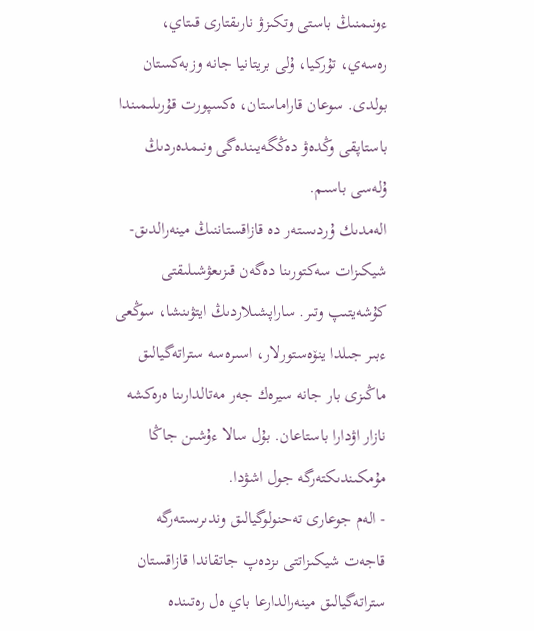ءونىمنىڭ باستى وتكىزۋ نارىقتارى قىتاي، رەسەي، تۇركيا، ۇلى بريتانيا جانە وزبەكستان بولدى. سوعان قاراماستان، ەكسپورت قۇرىلىمىندا باستاپقى وڭدەۋ دەڭگەيىندەگى ونىمدەردىڭ ۇلەسى باسىم.
الەمدىك ۇردىستەر دە قازاقستاننىڭ مينەرالدىق-شيكىزات سەكتورىنا دەگەن قىزىعۋشىلىقتى كۇشەيتىپ وتىر. ساراپشىلاردىڭ ايتۋىنشا، سوڭعى ءبىر جىلدا ينۆەستورلار، اسىرەسە ستراتەگيالىق ماڭىزى بار جانە سيرەك جەر مەتالدارىنا ەرەكشە نازار اۋدارا باستاعان. بۇل سالا ءۇشىن جاڭا مۇمكىندىكتەرگە جول اشۋدا.
- الەم جوعارى تەحنولوگيالىق وندىرىستەرگە قاجەت شيكىزاتتى ىزدەپ جاتقاندا قازاقستان ستراتەگيالىق مينەرالدارعا باي ەل رەتىندە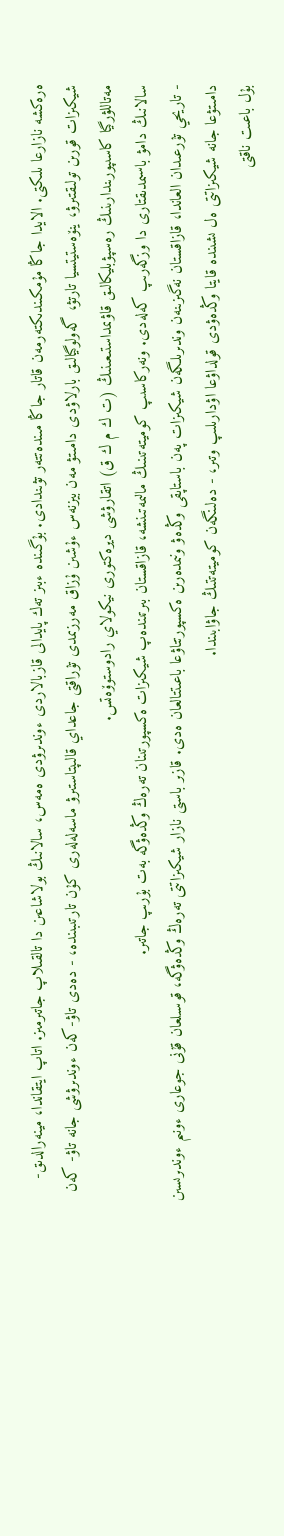ەرەكشە نازارعا ىلىكتى. الايدا جاڭا مۇمكىندىكتەرمەن قاتار جاڭا مىندەتتەر تۋىندادى. بۇگىندە ءبىز تەك پايدالى قازبالاردى ءوندىرۋدى ەمەس، سالانىڭ بولاشاعىن دا تالقىلاپ جاتىرمىز. اتاپ ايتقاندا، مينەرالدىق-شيكىزات قورىن تولىقتىرۋ، ينۆەستيتسيا تارتۋ، گەولوگيالىق بارلاۋدى دامىتۋ مەن بيزنەس ءۇشىن ۇزاق مەرزىمدى تۇراقتى جاعداي قالىپتاستىرۋ ماسەلەلەرى كۇن تارتىبىندە، - دەدى تاۋ-كەن ءوندىرۋشى جانە تاۋ- كەن مەتاللۋرگيا كاسىپورىندارىنىڭ رەسپۋبليكالىق قاۋىمداستىعىنىڭ (ت ك م ك ق) اتقارۋشى ديرەكتورى نيكولاي رادوستوۆەتس.
سالانىڭ دامۋ باسىمدىقتارى دا وزگەرىپ كەلەدى. ونەركاسىپ كوميتەتىنىڭ مالىمەتىنشە، قازاقستان بىرتىندەپ شيكىزات ەكسپورتىنان تەرەڭ وڭدەۋگە بەت بۇرىپ جاتىر.
- تاريحي تۇرعىدان العاندا، قازاقستان نەگىزىنەن وندىرىلگەن شيكىزات پەن باستاپقى وڭدەۋ ونىمدەرىن ەكسپورتتاۋعا باعىتتالعان ەدى. قازىر باستى نازار شيكىزاتتى تەرەڭ وڭدەۋگە، قوسىلعان قۇنى جوعارى ءونىم ءوندىرىسىن دامىتۋعا جانە شيكىزاتتى ەل ىشىندە قايتا وڭدەۋدى قولداۋعا اۋدارىلىپ وتىر، - دەلىنگەن كوميتەتتىڭ جاۋابىندا.
بۇل باعىت ناقتى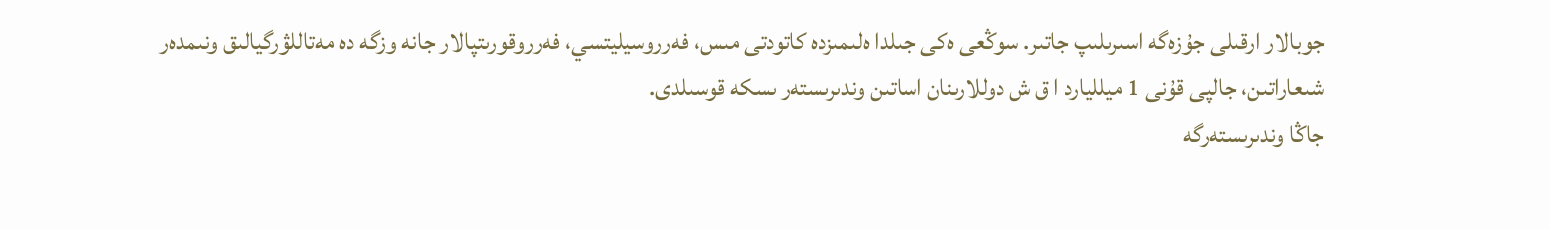جوبالار ارقىلى جۇزەگە اسىرىلىپ جاتىر. سوڭعى ەكى جىلدا ەلىمىزدە كاتودتى مىس، فەرروسيليتسي، فەرروقورىتپالار جانە وزگە دە مەتاللۋرگيالىق ونىمدەر شىعاراتىن، جالپى قۇنى 1 ميلليارد ا ق ش دوللارىنان اساتىن وندىرىستەر ىسكە قوسىلدى.
جاڭا وندىرىستەرگە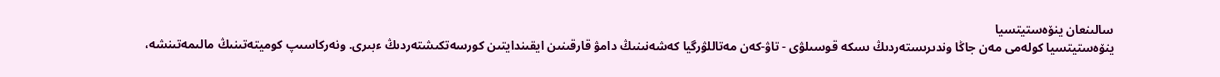سالىنعان ينۆەستيتسيا
ينۆەستيتسيا كولەمى مەن جاڭا وندىرىستەردىڭ ىسكە قوسىلۋى - تاۋ-كەن مەتاللۋرگيا كەشەنىنىڭ دامۋ قارقىنىن ايقىندايتىن كورسەتكىشتەردىڭ ءبىرى. ونەركاسىپ كوميتەتىنىڭ مالىمەتىنشە،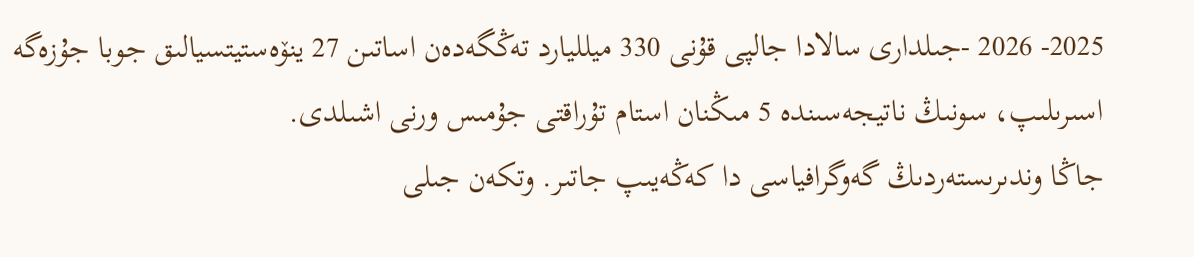2025- 2026 -جىلدارى سالادا جالپى قۇنى 330 ميلليارد تەڭگەدەن اساتىن 27 ينۆەستيتسيالىق جوبا جۇزەگە اسىرىلىپ، سونىڭ ناتيجەسىندە 5 مىڭنان استام تۇراقتى جۇمىس ورنى اشىلدى.
جاڭا وندىرىستەردىڭ گەوگرافياسى دا كەڭەيىپ جاتىر. وتكەن جىلى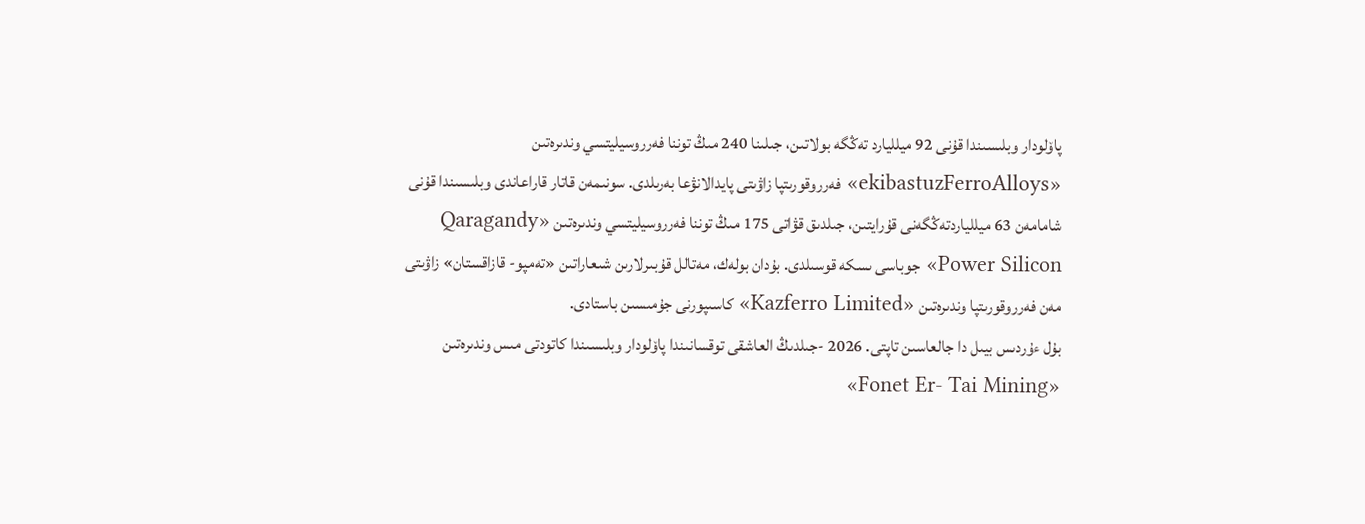پاۆلودار وبلىسىندا قۇنى 92 ميلليارد تەڭگە بولاتىن، جىلىنا 240 مىڭ توننا فەرروسيليتسي وندىرەتىن «ekibastuzFerroAlloys» فەرروقورىتپا زاۋىتى پايدالانۋعا بەرىلدى. سونىمەن قاتار قاراعاندى وبلىسىندا قۇنى شامامەن 63 ميللياردتەڭگەنى قۇرايتىن، جىلدىق قۋاتى 175 مىڭ توننا فەرروسيليتسي وندىرەتىن «Qaragandy Power Silicon» جوباسى ىسكە قوسىلدى. بۇدان بولەك، مەتالل قۇبىرلارىن شىعاراتىن «تەمپو- قازاقستان» زاۋىتى مەن فەرروقورىتپا وندىرەتىن «Kazferro Limited» كاسىپورنى جۇمىسىن باستادى.
بۇل ءۇردىس بيىل دا جالعاسىن تاپتى. 2026 -جىلدىڭ العاشقى توقسانىندا پاۆلودار وبلىسىندا كاتودتى مىس وندىرەتىن «Fonet Er- Tai Mining»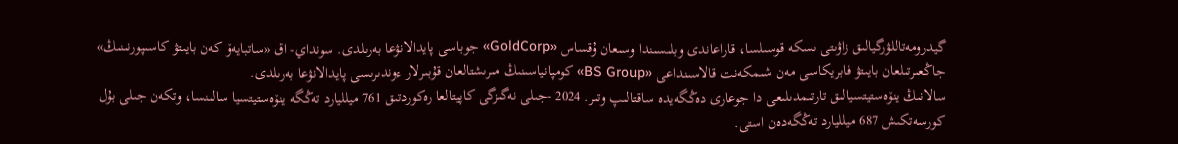گيدرومەتاللۋرگيالىق زاۋىتى ىسكە قوسىلسا، قاراعاندى وبلىسىندا وسىعان ۇقساس «GoldCorp» جوباسى پايدالانۋعا بەرىلدى. سونداي- اق «ساتبايەۆ كەن بايىتۋ كاسىپورنىنىڭ» جاڭعىرتىلعان بايىتۋ فابريكاسى مەن شىمكەنت قالاسىنداعى «BS Group» كومپانياسىنىڭ مىرىشتالعان قۇبىرلار ءوندىرىسى پايدالانۋعا بەرىلدى.
سالانىڭ ينۆەستيتسيالىق تارتىمدىلىعى دا جوعارى دەڭگەيدە ساقتالىپ وتىر. 2024 -جىلى نەگىزگى كاپيتالعا رەكوردتىق 761 ميلليارد تەڭگە ينۆەستيتسيا سالىنسا، وتكەن جىلى بۇل كورسەتكىش 687 ميلليارد تەڭگەدەن استى.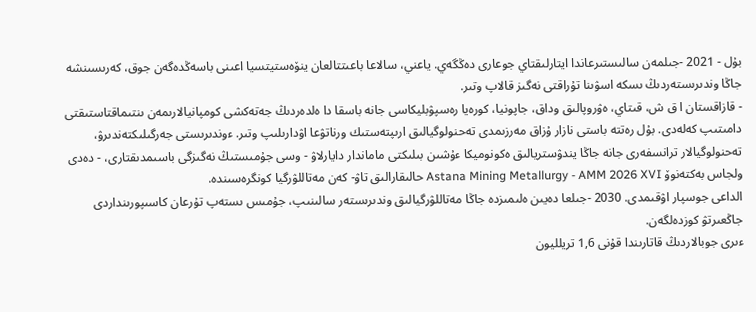بۇل - 2021 -جىلمەن سالىستىرعاندا ايتارلىقتاي جوعارى دەڭگەي. ياعني، سالاعا باعىتتالعان ينۆەستيتسيا اعىنى باسەڭدەگەن جوق، كەرىسىنشە جاڭا وندىرىستەردىڭ ىسكە اسۋىنا تۇراقتى نەگىز قالاپ وتىر.
- قازاقستان ا ق ش، قىتاي، ەۋروپالىق وداق، جاپونيا، كورەيا رەسپۋبليكاسى جانە باسقا دا ەلدەردىڭ جەتەكشى كومپانيالارىمەن ىنتىماقتاستىقتى دامىتىپ كەلەدى. بۇل رەتتە باستى نازار ۇزاق مەرزىمدى تەحنولوگيالىق ارىپتەستىك ورناتۋعا اۋدارىلىپ وتىر. ءوندىرىستى جەرگىلىكتەندىرۋ، تەحنولوگيالار ترانسفەرى جانە جاڭا يندۋستريالىق ەكونوميكا ءۇشىن بىلىكتى ماماندار دايارلاۋ - وسى جۇمىستىڭ نەگىزگى باسىمدىقتارى، - دەدى ولجاس بەكتەنوۆ Astana Mining Metallurgy - AMM 2026 XVI حالىقارالىق تاۋ- كەن مەتاللۋرگيا كونگرەسىندە.
الداعى جوسپار اۋقىمدى. 2030 -جىلعا دەيىن ەلىمىزدە جاڭا مەتاللۋرگيالىق وندىرىستەر سالىنىپ، جۇمىس ىستەپ تۇرعان كاسىپورىنداردى جاڭعىرتۋ كوزدەلگەن.
ءىرى جوبالاردىڭ قاتارىندا قۇنى 1,6 تريلليون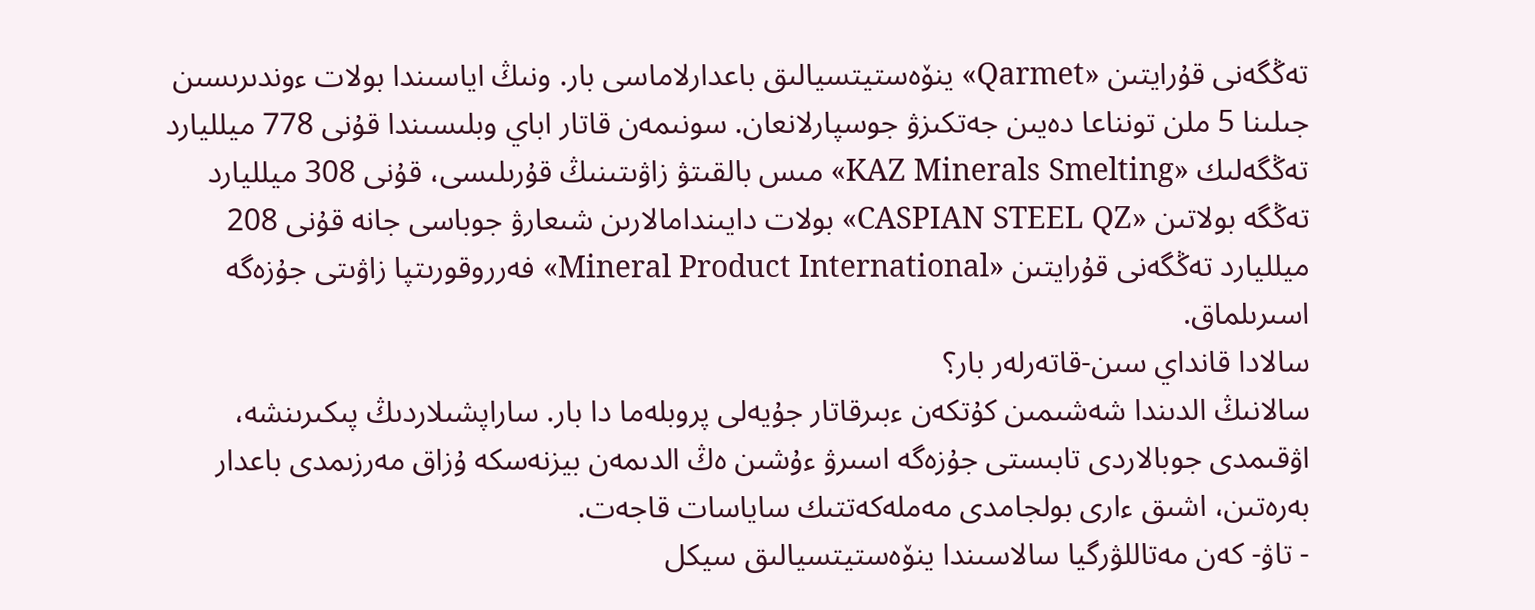تەڭگەنى قۇرايتىن «Qarmet» ينۆەستيتسيالىق باعدارلاماسى بار. ونىڭ اياسىندا بولات ءوندىرىسىن جىلىنا 5 ملن تونناعا دەيىن جەتكىزۋ جوسپارلانعان. سونىمەن قاتار اباي وبلىسىندا قۇنى 778 ميلليارد تەڭگەلىك «KAZ Minerals Smelting» مىس بالقىتۋ زاۋىتىنىڭ قۇرىلىسى، قۇنى 308 ميلليارد تەڭگە بولاتىن «CASPIAN STEEL QZ» بولات دايىندامالارىن شىعارۋ جوباسى جانە قۇنى 208 ميلليارد تەڭگەنى قۇرايتىن «Mineral Product International» فەرروقورىتپا زاۋىتى جۇزەگە اسىرىلماق.
سالادا قانداي سىن-قاتەرلەر بار؟
سالانىڭ الدىندا شەشىمىن كۇتكەن ءبىرقاتار جۇيەلى پروبلەما دا بار. ساراپشىلاردىڭ پىكىرىنشە، اۋقىمدى جوبالاردى تابىستى جۇزەگە اسىرۋ ءۇشىن ەڭ الدىمەن بيزنەسكە ۇزاق مەرزىمدى باعدار بەرەتىن، اشىق ءارى بولجامدى مەملەكەتتىك ساياسات قاجەت.
- تاۋ- كەن مەتاللۋرگيا سالاسىندا ينۆەستيتسيالىق سيكل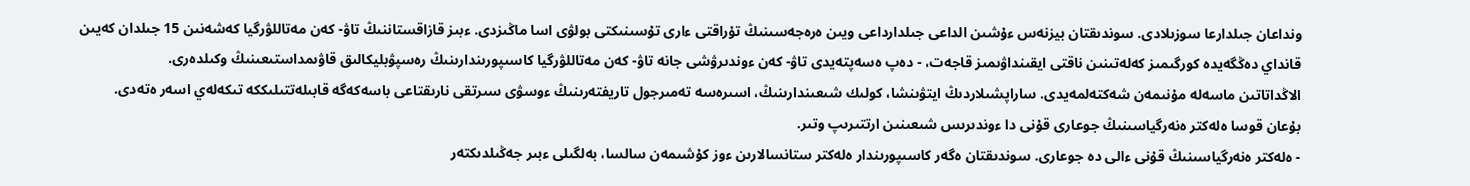ونداعان جىلدارعا سوزىلادى. سوندىقتان بيزنەس ءۇشىن الداعى جىلدارداعى ويىن ەرەجەسىنىڭ تۇراقتى ءارى تۇسىنىكتى بولۋى اسا ماڭىزدى. ءبىز قازاقستاننىڭ تاۋ- كەن مەتاللۋرگيا كەشەنىن 15 جىلدان كەيىن قانداي دەڭگەيدە كورگىمىز كەلەتىنىن ناقتى ايقىنداۋىمىز قاجەت، - دەپ ەسەپتەيدى تاۋ- كەن ءوندىرۋشى جانە تاۋ- كەن مەتاللۋرگيا كاسىپورىندارىنىڭ رەسپۋبليكالىق قاۋىمداستىعىنىڭ وكىلدەرى.
الاڭداتاتىن ماسەلە مۇنىمەن شەكتەلمەيدى. ساراپشىلاردىڭ ايتۋىنشا، كولىك شىعىندارىنىڭ، اسىرەسە تەمىرجول تاريفتەرىنىڭ ءوسۋى سىرتقى نارىقتاعى باسەكەگە قابىلەتتىلىككە تىكەلەي اسەر ەتەدى. بۇعان قوسا ەلەكتر ەنەرگياسىنىڭ جوعارى قۇنى دا ءوندىرىس شىعىنىن ارتتىرىپ وتىر.
- ەلەكتر ەنەرگياسىنىڭ قۇنى ءالى دە جوعارى. سوندىقتان ەگەر كاسىپورىندار ەلەكتر ستانسالارىن ءوز كۇشىمەن سالسا، بەلگىلى ءبىر جەڭىلدىكتەر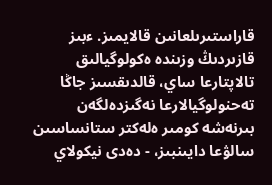قاراستىرىلعانىن قالايمىز. ءبىز قازىردىڭ وزىندە ەكولوگيالىق تالاپتارعا ساي، قالدىقسىز جاڭا تەحنولوگيالارعا نەگىزدەلگەن بىرنەشە كومىر ەلەكتر ستانساسىن سالۋعا دايىنبىز، - دەدى نيكولاي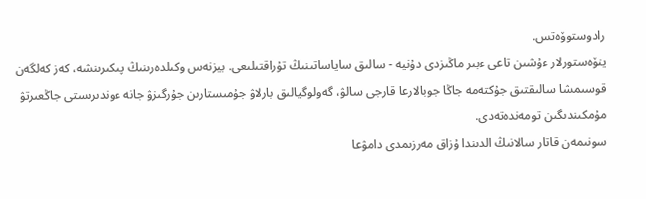رادوستوۆەتس.
ينۆەستورلار ءۇشىن تاعى ءبىر ماڭىزدى دۇنيە - سالىق ساياساتىنىڭ تۇراقتىلىعى. بيزنەس وكىلدەرىنىڭ پىكىرىنشە، كەز كەلگەن قوسىمشا سالىقتىق جۇكتەمە جاڭا جوبالارعا قارجى سالۋ، گەولوگيالىق بارلاۋ جۇمىستارىن جۇرگىزۋ جانە ءوندىرىستى جاڭعىرتۋ مۇمكىندىگىن تومەندەتەدى.
سونىمەن قاتار سالانىڭ الدىندا ۇزاق مەرزىمدى دامۋعا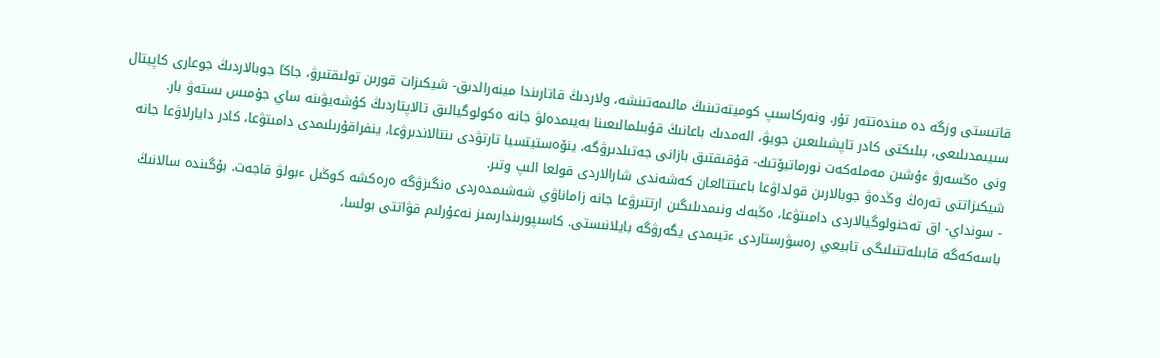قاتىستى وزگە دە مىندەتتەر تۇر. ونەركاسىپ كوميتەتىنىڭ مالىمەتىنشە، ولاردىڭ قاتارىندا مينەرالدىق- شيكىزات قورىن تولىقتىرۋ، جاڭا جوبالاردىڭ جوعارى كاپيتال سىيىمدىلىعى، بىلىكتى كادر تاپشىلىعىن جويۋ، الەمدىك باعانىڭ قۇبىلمالىعىنا بەيىمدەلۋ جانە ەكولوگيالىق تالاپتاردىڭ كۇشەيۋىنە ساي جۇمىس ىستەۋ بار.
ونى ەڭسەرۋ ءۇشىن مەملەكەت نورماتيۆتىك- قۇقىقتىق بازانى جەتىلدىرۋگە، ينۆەستيتسيا تارتۋدى ىنتالاندىرۋعا، ينفراقۇرىلىمدى دامىتۋعا، كادر دايارلاۋعا جانە شيكىزاتتى تەرەڭ وڭدەۋ جوبالارىن قولداۋعا باعىتتالعان كەشەندى شارالاردى قولعا الىپ وتىر.
- سونداي- اق تەحنولوگيالاردى دامىتۋعا، ەڭبەك ونىمدىلىگىن ارتتىرۋعا جانە زاماناۋي شەشىمدەردى ەنگىزۋگە ەرەكشە كوڭىل ءبولۋ قاجەت. بۇگىندە سالانىڭ باسەكەگە قابىلەتتىلىگى تابيعي رەسۋرستاردى ءتيىمدى يگەرۋگە بايلانىستى. كاسىپورىندارىمىز نەعۇرلىم قۋاتتى بولسا،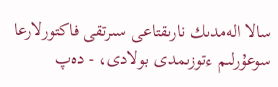سالا الەمدىك نارىقتاعى سىرتقى فاكتورلارعا سوعۇرلىم ءتوزىمدى بولادى، - دەپ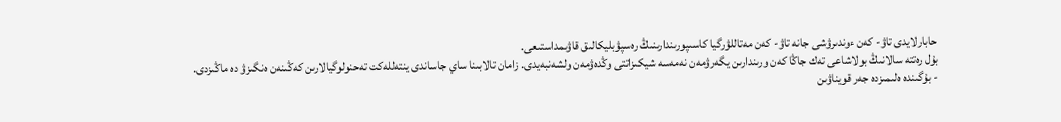حابارلايدى تاۋ- كەن ءوندىرۋشى جانە تاۋ- كەن مەتاللۋرگيا كاسىپورىندارىنىڭ رەسپۋبليكالىق قاۋىمداستىعى.
بۇل رەتتە سالانىڭ بولاشاعى تەك جاڭا كەن ورىندارىن يگەرۋمەن نەمەسە شيكىزاتتى وڭدەۋمەن ولشەنبەيدى. زامان تالابىنا ساي جاساندى ينتەللەكت تەحنولوگيالارىن كەڭىنەن ەنگىزۋ دە ماڭىزدى.
- بۇگىندە ەلىمىزدە جەر قويناۋىن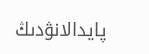پايدالانۋدىڭ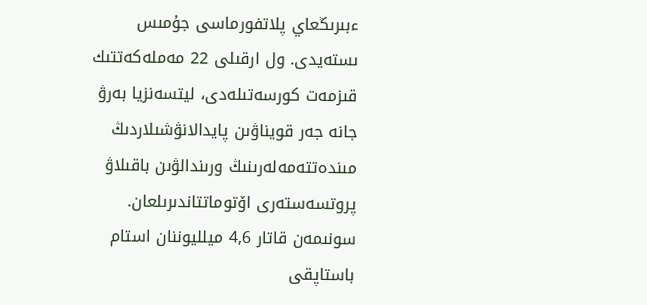ءبىرىڭعاي پلاتفورماسى جۇمىس ىستەيدى. ول ارقىلى 22 مەملەكەتتىك قىزمەت كورسەتىلەدى، ليتسەنزيا بەرۋ جانە جەر قويناۋىن پايدالانۋشىلاردىڭ مىندەتتەمەلەرىنىڭ ورىندالۋىن باقىلاۋ پروتسەستەرى اۆتوماتتاندىرىلعان. سونىمەن قاتار 4,6 ميلليوننان استام باستاپقى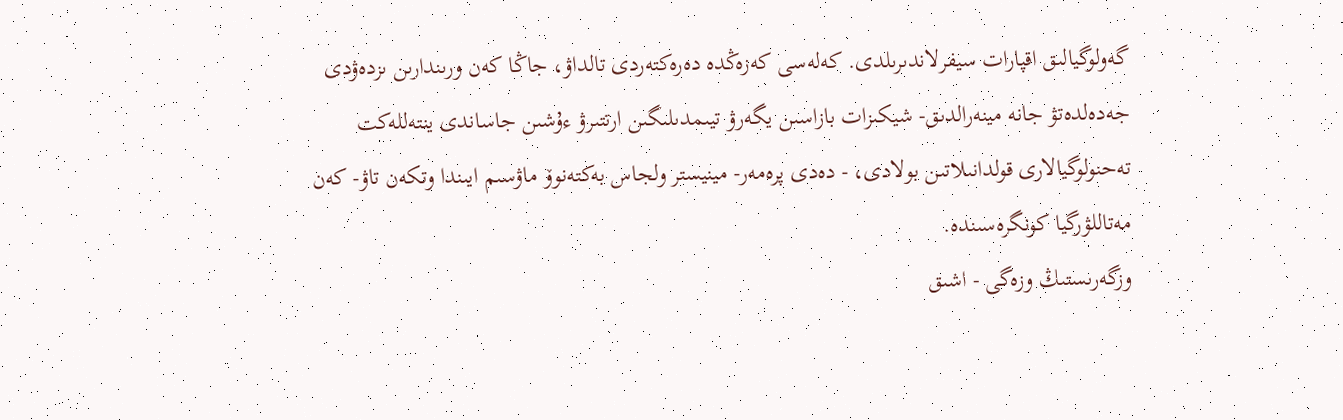گەولوگيالىق اقپارات سيفرلاندىرىلدى. كەلەسى كەزەڭدە دەرەكتەردى تالداۋ، جاڭا كەن ورىندارىن ىزدەۋدى جەدەلدەتۋ جانە مينەرالدىق- شيكىزات بازاسىن يگەرۋ تيىمدىلىگىن ارتتىرۋ ءۇشىن جاساندى ينتەللەكت تەحنولوگيالارى قولدانىلاتىن بولادى، - دەدى پرەمەر- مينيستر ولجاس بەكتەنوۆ ماۋسىم ايىندا وتكەن تاۋ- كەن مەتاللۋرگيا كونگرەسىندە.
وزگەرىستىڭ وزەگى - اشىق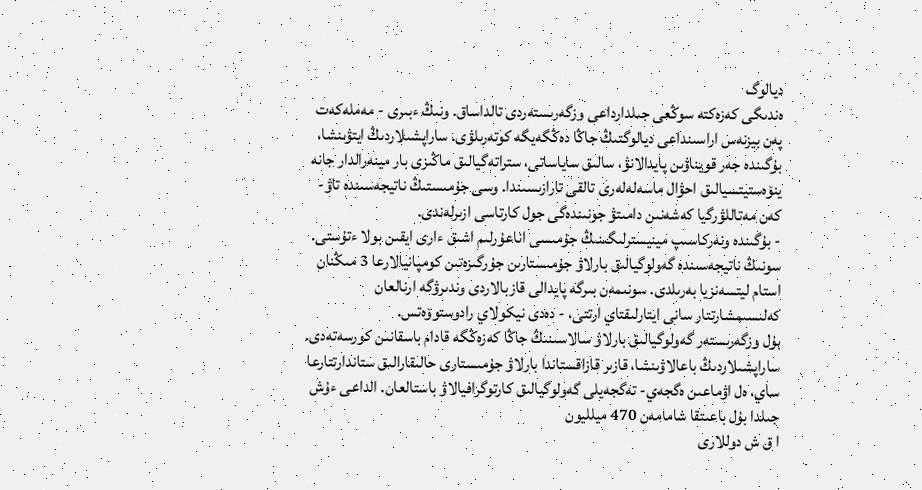ديالوگ
ەندىگى كەزەكتە سوڭعى جىلدارداعى وزگەرىستەردى تالداساق. ونىڭ ءبىرى - مەملەكەت پەن بيزنەس اراسىنداعى ديالوگتىڭ جاڭا دەڭگەيگە كوتەرىلۋى. ساراپشىلاردىڭ ايتۋىنشا، بۇگىندە جەر قويناۋىن پايدالانۋ، سالىق ساياساتى، ستراتەگيالىق ماڭىزى بار مينەرالدار جانە ينۆەستيتسيالىق احۋال ماسەلەلەرى تالقى تارازىسىندا. وسى جۇمىستىڭ ناتيجەسىندە تاۋ- كەن مەتاللۋرگيا كەشەنىن دامىتۋ جونىندەگى جول كارتاسى ازىرلەندى.
- بۇگىندە ونەركاسىپ مينيسترلىگىنىڭ جۇمىسى اناعۇرلىم اشىق ءارى ايقىن بولا ءتۇستى. سونىڭ ناتيجەسىندە گەولوگيالىق بارلاۋ جۇمىستارىن جۇرگىزەتىن كومپانيالارعا 3 مىڭنان استام ليتسەنزيا بەرىلدى. سونىمەن بىرگە پايدالى قازبالاردى وندىرۋگە ارنالعان كەلىسىمشارتتار سانى ايتارلىقتاي ارتتى، - دەدى نيكولاي رادوستوۆەتس.
بۇل وزگەرىستەر گەولوگيالىق بارلاۋ سالاسىنىڭ جاڭا كەزەڭگە قادام باسقانىن كورسەتەدى. ساراپشىلاردىڭ باعالاۋىنشا، قازىر قازاقستاندا بارلاۋ جۇمىستارى حالىقارالىق ستاندارتتارعا ساي، ەل اۋماعىن ەگجەي- تەگجەيلى گەولوگيالىق كارتوگرافيالاۋ باستالعان. الداعى ءۇش جىلدا بۇل باعىتقا شامامەن 470 ميلليون
ا ق ش دوللارى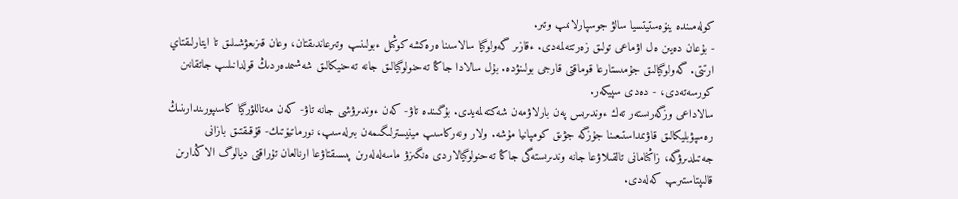كولەمىندە ينۆەستيتسيا سالۋ جوسپارلانىپ وتىر.
- بۇعان دەيىن ەل اۋماعى تولىق زەرتتەلمەدى. ءقازىر گەولوگيا سالاسىنا ەرەكشە كوڭىل ءبولىنىپ وتىرعاندىقتان، وعان قىزىعۋشىلىق تا ايتارلىقتاي ارتتى. گەولوگيالىق جۇمىستارعا قوماقتى قارجى بولىنۋدە. بۇل سالادا جاڭا تەحنولوگيالىق جانە تەحنيكالىق شەشىمدەردىڭ قولدانىلىپ جاتقانىن كورسەتەدى، - دەدى سپيكەر.
سالاداعى وزگەرىستەر تەك ءوندىرىس پەن بارلاۋمەن شەكتەلمەيدى. بۇگىندە تاۋ- كەن ءوندىرۋشى جانە تاۋ- كەن مەتاللۋرگيا كاسىپورىندارىنىڭ رەسپۋبليكالىق قاۋىمداستىعىنا جۇزگە جۋىق كومپانيا مۇشە. ولار ونەركاسىپ مينيسترلىگىمەن بىرلەسىپ، نورماتيۆتىك- قۇقىقتىق بازانى جەتىلدىرۋگە، زاڭنامانى تالقىلاۋعا جانە وندىرىستەگى جاڭا تەحنولوگيالاردى ەنگىزۋ ماسەلەلەرىن پىسىقتاۋعا ارنالعان تۇراقتى ديالوگ الاڭدارىن قالىپتاستىرىپ كەلەدى.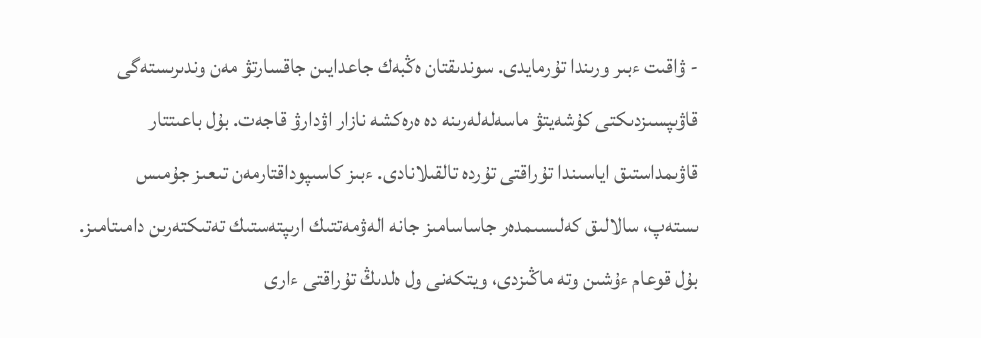- ۋاقىت ءبىر ورىندا تۇرمايدى. سوندىقتان ەڭبەك جاعدايىن جاقسارتۋ مەن وندىرىستەگى قاۋىپسىزدىكتى كۇشەيتۋ ماسەلەلەرىنە دە ەرەكشە نازار اۋدارۋ قاجەت. بۇل باعىتتار قاۋىمداستىق اياسىندا تۇراقتى تۇردە تالقىلانادى. ءبىز كاسىپوداقتارمەن تىعىز جۇمىس ىستەپ، سالالىق كەلىسىمدەر جاساسامىز جانە الەۋمەتتىك ارىپتەستىك تەتىكتەرىن دامىتامىز. بۇل قوعام ءۇشىن وتە ماڭىزدى، ويتكەنى ول ەلدىڭ تۇراقتى ءارى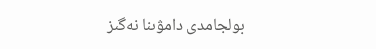بولجامدى دامۋىنا نەگىز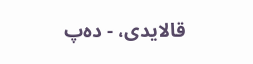قالايدى، - دەپ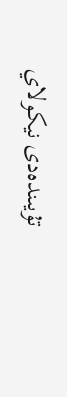تۇيىندەدى نيكولاي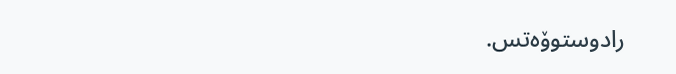رادوستوۆەتس.